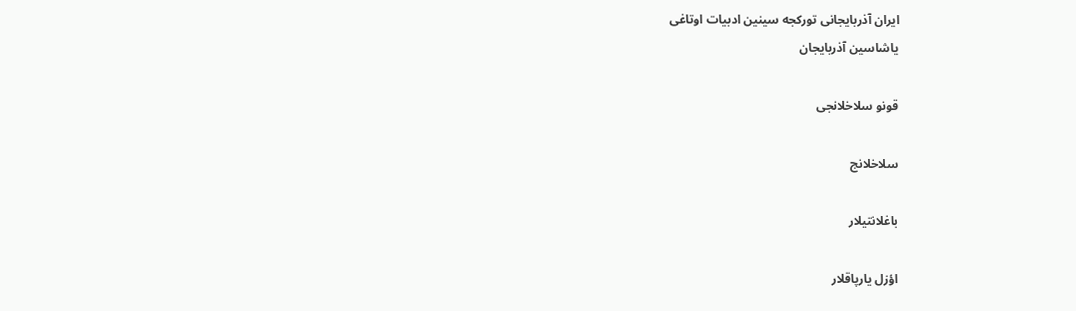ایران آذربایجانی تورکجه سینین ادبیات اوتاغی
یاشاسین آذربایجان

قونو سلاخلانجی

سلاخلانج

باغلانتیلار

اؤزل یارپاقلار‌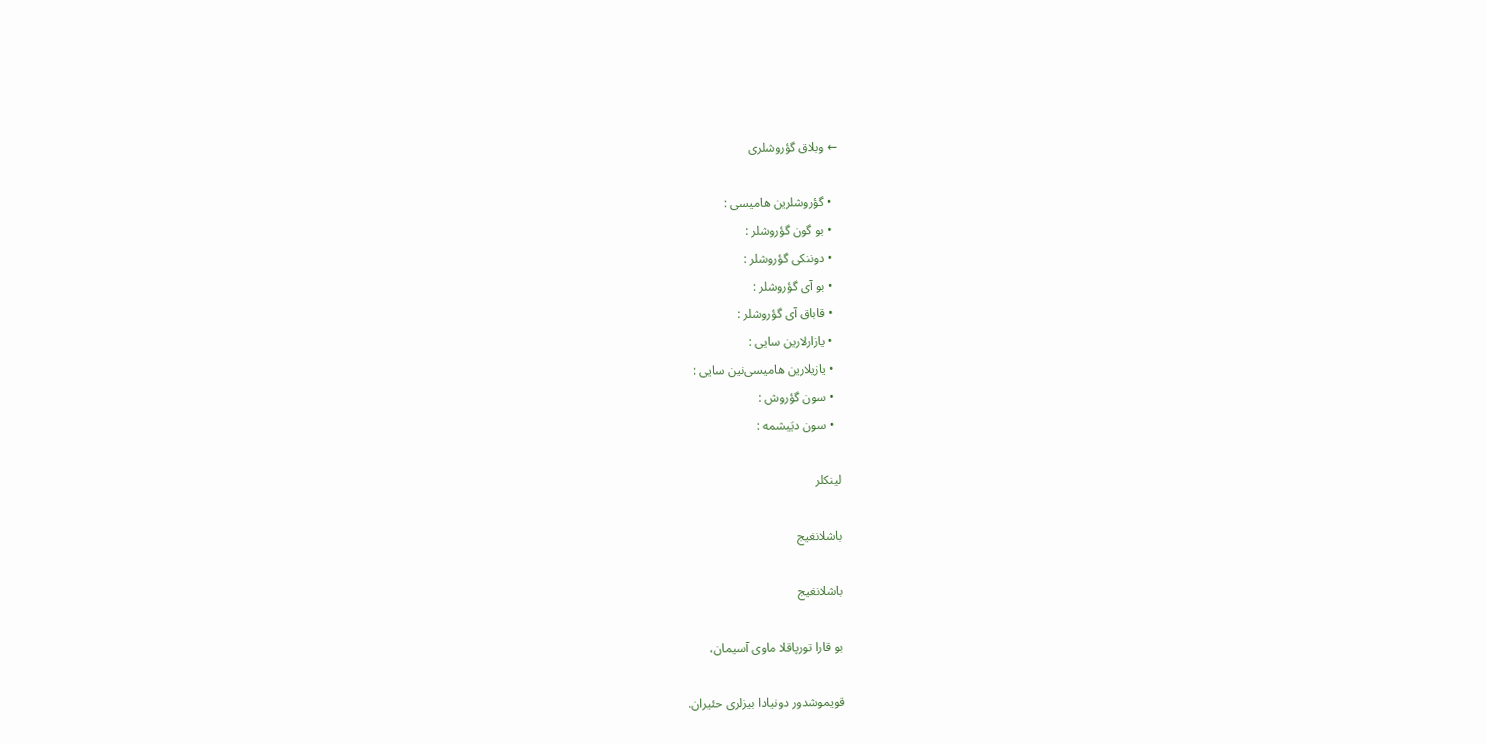← وبلاق گؤروشلری

  • گؤروشلرین هامیسی :
  • بو گون گؤروشلر :
  • دوننکی گؤروشلر :
  • بو آی گؤروشلر :
  • قاباق آی گؤرو‌شلر :
  • یازارلارین سایی :
  • یازیلارین هامیسی‌نین سایی :
  • سون گؤروش :
  • سون دیَیشمه :

لینکلر‌

باشلانغیج

باشلانغیج

بو قارا تورپاقلا ماوی آسیمان،

قویموشدور دونیادا بیزلری حئیران.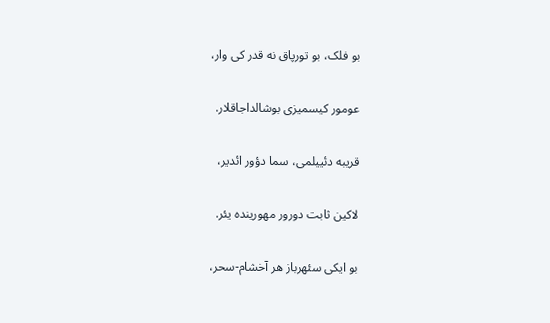بو فلک، بو تورپاق نه قدر کی وار،

عومور کیسمیزی بوشالداجاقلار.

قریبه دئییلمی، سما دؤور ائدیر،

لاکین ثابت دورور مهورینده یئر.

بو ایکی سئهرباز هر آخشام-سحر،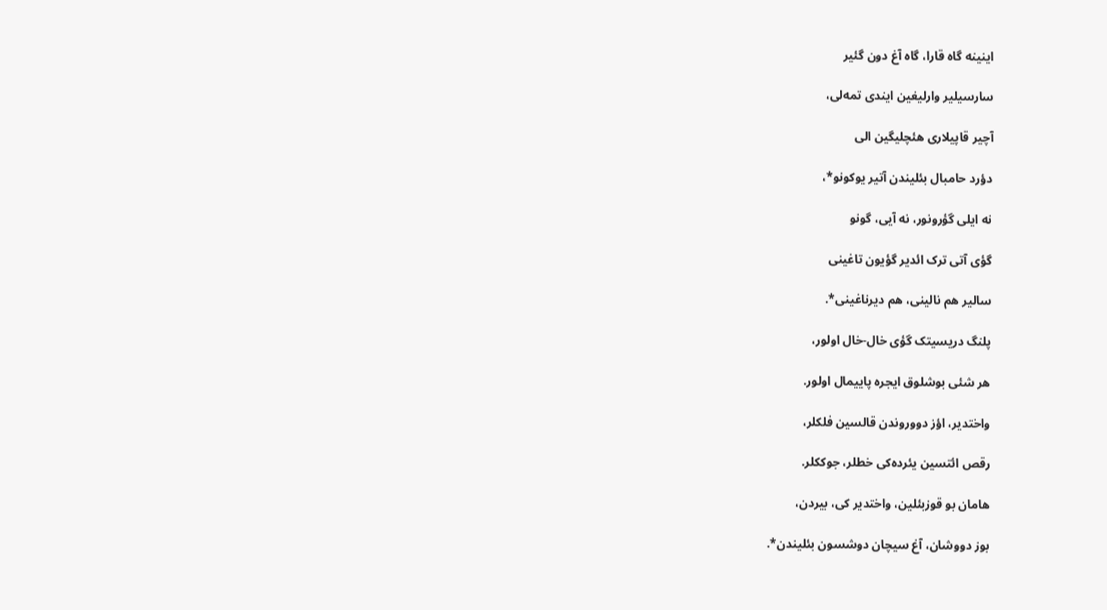اینینه گاه قارا، گاه آغ دون گئیر

سارسیلیر وارلیغین ایندی تمه‌لی،

آچیر قاپیلاری هئچلیگین الی

دؤرد حامبال بئلیندن آتیر یوکونو*،

نه ایلی گؤرونور، نه آیی، گونو

گؤی آتی ترک ائدیر گؤیون تاغینی

سالیر هم نالینی، هم دیرناغینی*.

پلنگ دریسیتک گؤی خال-خال اولور،

هر شئی بوشلوق ایجره پاییمال اولور.

واختدیر، اؤز دووروندن قالسین فلکلر،

رقص ائتسین یئرده‌کی خطلر، جوککلر.

هامان بو قوزبئلین، واختدیر کی، بیردن،

بوز دووشان، آغ سیچان دوشسون بئلیندن*.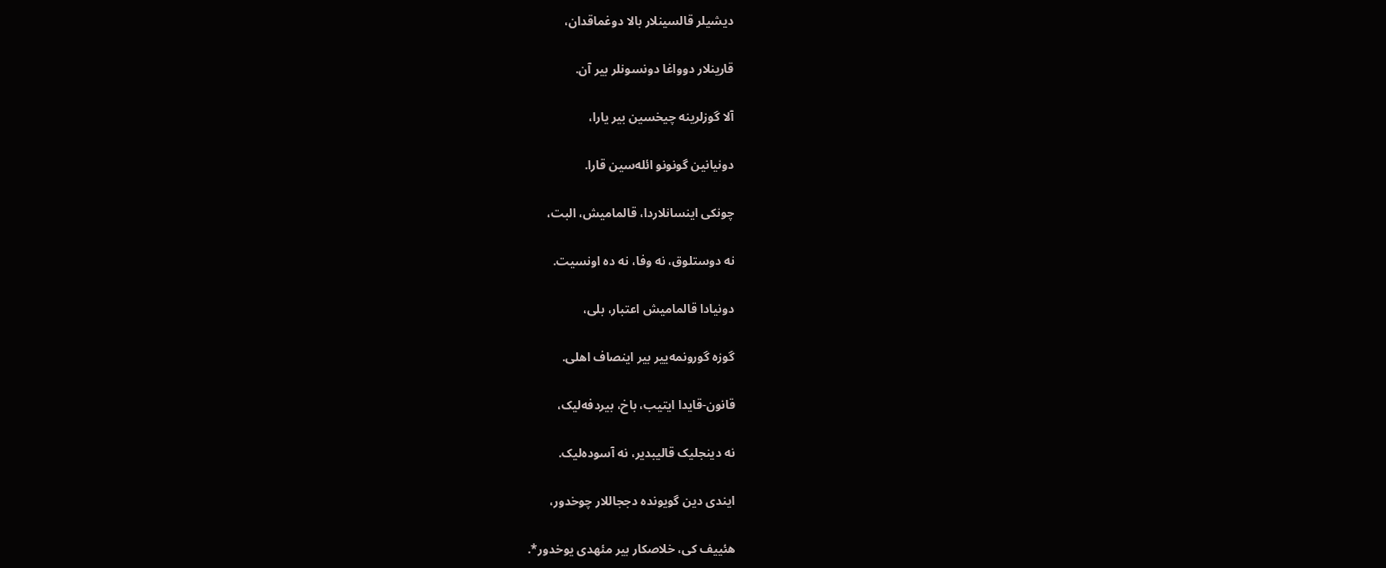دیشیلر قالسینلار بالا دوغماقدان،

قارینلار دوواغا دونسونلر بیر آن.

آلا گوزلرینه چیخسین بیر یارا،

دونیانین گونونو ائله‌سین قارا.

چونکی اینسانلاردا، قالمامیش، البت،

نه دوستلوق، نه وفا، نه ده اونسیت.

دونیادا قالمامیش اعتبار، بلی،

گوزه گورونمه‌ییر بیر اینصاف اهلی.

قانون-قایدا ایتیب، باخ، بیردفه‌لیک،

نه دینجلیک قالیبدیر، نه آسوده‌لیک.

ایندی دین گویونده دججاللار چوخدور،

هئییف کی، خلاصکار بیر مئهدی یوخدور*.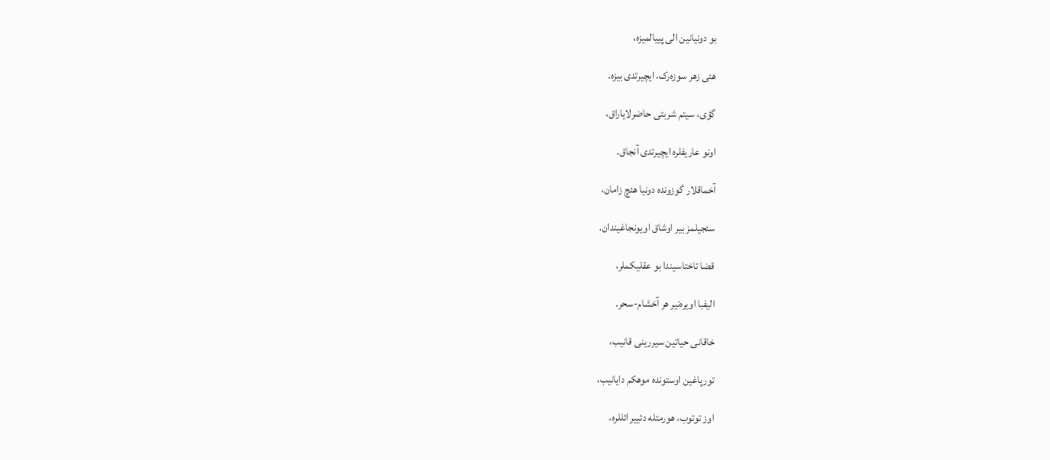بو دونیانین الی پییالمیزه،

هئی زهر سوزه‌رک، ایچیرتدی بیزه.

گؤی، سیتم شربتی حاضرلایاراق،

اونو عاریفلره ایچیرتدی آنجاق.

آخماقلار گوزونده دونیا هئچ زامان،

سئجیلمز بیر اوشاق اویونجاغیندان.

قضا تاختاسیندا بو عقلیکملر،

الیفبا اویره‌نیر هر آخشام-سحر.

خاقانی حیاتین سیررینی قانیب،

تورپاغین اوستونده موهکم دایانیب،

اوز توتوب، هورمتله دئییر ائللره،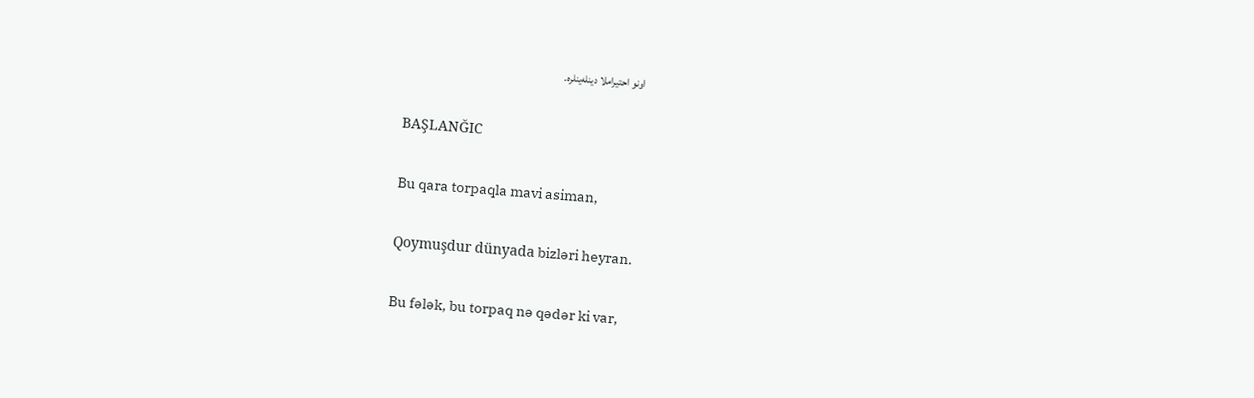اونو احتیراملا دینله‌ینلره.

BAŞLANĞIC

Bu qara torpaqla mavi asiman,

Qoymuşdur dünyada bizləri heyran.

Bu fələk, bu torpaq nə qədər ki var,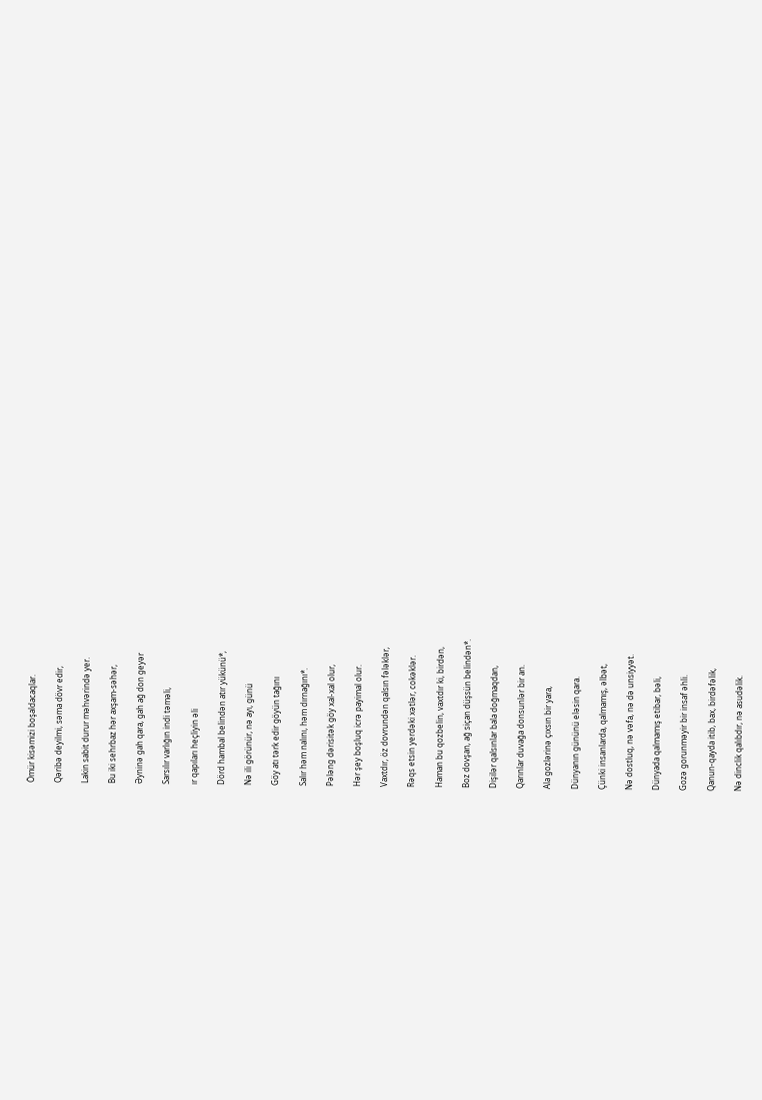Ömür kisəmizi boşaldacaqlar.

Qəribə deyilmi, səma dövr edir,

Lakin sabit durur məhvərində yer.

Bu iki sehrbaz hər axşam-səhər,

Əyninə gah qara, gah ağ don geyər

Sarsılır varlığın indi təməli,

ır qapıları heçliyin əli

Dörd hambal belindən atır yükünü*,

Nə ili görünür, nə ayı, günü

Göy atı tərk edir göyün tağını

Salır həm nalını, həm dırnağını*.

Pələng dərisitək göy xal-xal olur,

Hər şey boşluq icrə payimal olur.

Vaxtdır, öz dovrundən qalsın fələklər,

Rəqs etsin yerdəki xətlər, cokəklər.

Haman bu qozbelin, vaxtdır ki, birdən,

Boz dovşan, ağ siçan düşsün belindən*.

Dişilər qalsınlar bala doğmaqdan,

Qarınlar duvağa donsunlər bir an.

Ala gozlərinə çıxsın bir yara,

Dünyanın gününü eləsin qara.

Çünki insanlarda, qalmamış, əlbət,

Nə dostluq, nə vəfa, nə də unsiyyət.

Dünyada qalmamış etibar, bəli,

Gozə gorunməyir bir insaf əhli.

Qanun-qayda itib, bax, birdəfəlik,

Nə dinclik qalıbdır, nə asudəlik.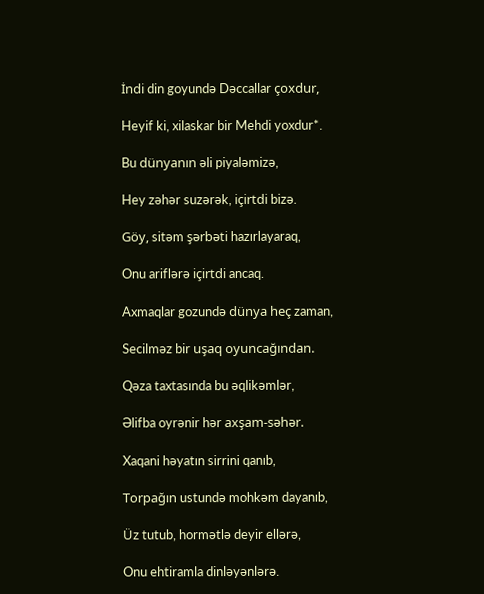İndi din goyundə Dəccallar çoxdur,

Heyif ki, xilaskar bir Mehdi yoxdur*.

Bu dünyanın əli piyaləmizə,

Hey zəhər suzərək, içirtdi bizə.

Göy, sitəm şərbəti hazırlayaraq,

Onu ariflərə içirtdi ancaq.

Axmaqlar gozundə dünya heç zaman,

Secilməz bir uşaq oyuncağından.

Qəza taxtasında bu əqlikəmlər,

Əlifba oyrənir hər axşam-səhər.

Xaqani həyatın sirrini qanıb,

Torpağın ustundə mohkəm dayanıb,

Üz tutub, hormətlə deyir ellərə,

Onu ehtiramla dinləyənlərə.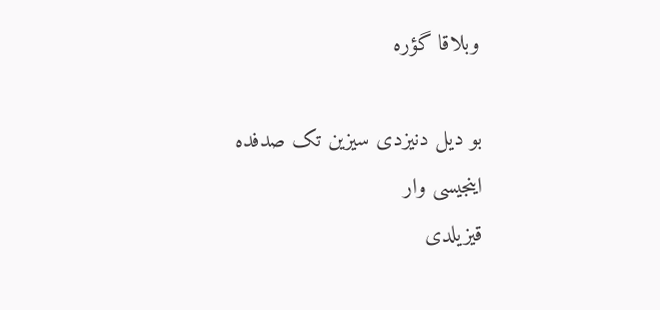وبلاقا گؤره

بو دیل دنیزدی سیزین تک صدفده اینجیسی وار
قیزیلدی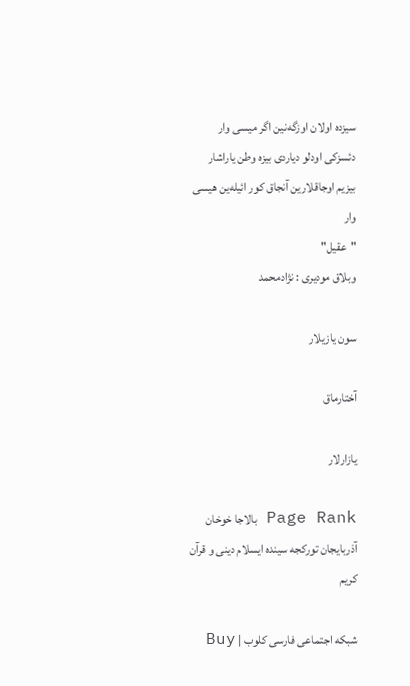سیزده اولان اوزگه‌نین اگر میسی وار
دئسزکی اودلو دیاردی بیزه وطن یاراشار
بیزیم اوجاقلارین آنجاق کور ائیله‌ین هیسی وار
"عقیل"
وبلاق مودیری : نژادمحمد

سون یازیلار

آختارماق

یازارلار

Page Rank بالاجا خوخان آذربایجان تورکجه سینده ایسلام دینی و قرآن کریم

شبکه اجتماعی فارسی کلوب | Buy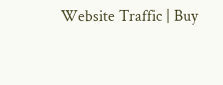Website Traffic | Buy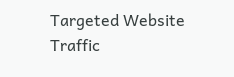Targeted Website Traffic